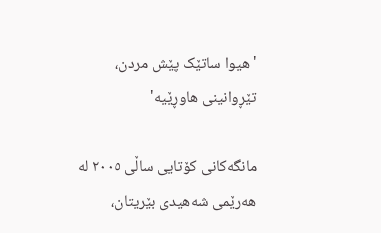'هیوا ساتێک پێش مردن، تێڕوانینی هاوڕێیە'

مانگەکانی کۆتایی ساڵی ٢٠٠٥ لە هەرێمی شەهیدی بێریتان،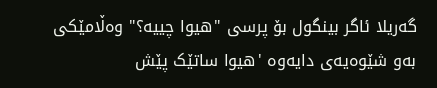گەریلا ئاگر بینگول بۆ پرسی "هیوا چییە؟" وەڵامێکی بەو شێوەیەی دایەوە 'هیوا ساتێک پێش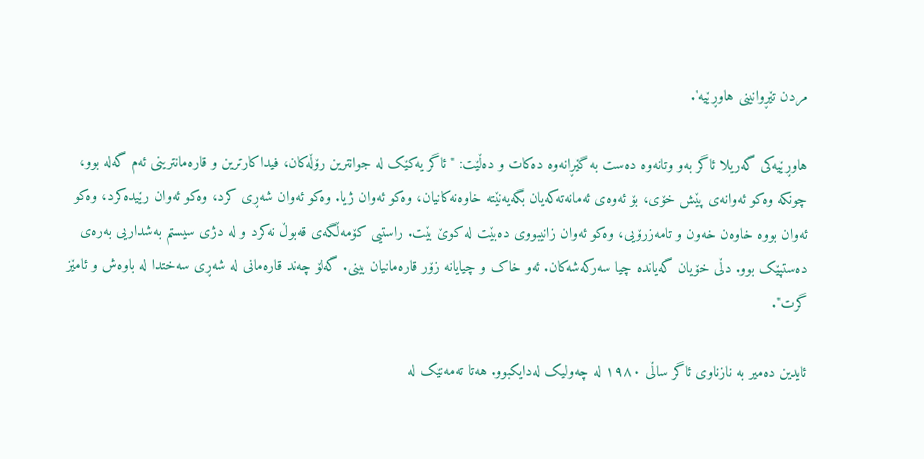مردن تێڕوانینی هاوڕێیە'.

هاوڕێیەکی گەریلا ئاگر بەو وتانەوە دەست بە گێڕانەوە دەکات و دەڵێت: "ئاگر یەکێک لە جوانترین رۆڵەکان، فیداکارترین و قارەمانترینى ئەم گەلە بوو، چونکە وەکو ئەوانەی پێش خۆی، بۆ ئەوەی ئەمانەتەکەیان بگەیەنێتە خاوەنەکانیان، وەکو ئەوان ژیا. وەکو ئەوان شەڕی کرد، وەکو ئەوان رێیدەکرد، وەکو ئەوان بووە خاوەن خەون و تامەزرۆیى، وەکو ئەوان زانیبووی دەبێت لە کوێ بێت. راستیی کۆمەڵگەی قەبوڵ نەکرد و لە دژی سیستم بەشداریی بەرەی دەستپێک بوو. دڵی خۆیان گەیاندە چیا سەرکەشەکان. ئەو خاک و چیایانە زۆر قارەمانیان بینی. گەلۆ چەند قارەمانی لە شەڕی سەختدا لە باوەش و ئامێز گرت".

ئایدین دەمیر بە نازناوی ئاگر ساڵی ١٩٨٠ لە چەولیک لەدایکبوو. هەتا تەمەنێک لە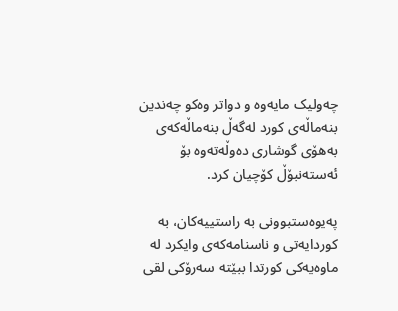چەولیک مایەوە و دواتر وەکو چەندین بنەماڵەی کورد لەگەڵ بنەماڵەکەی بەهۆی گوشاری دەوڵەتەوە بۆ ئەستەنبۆڵ کۆچیان کرد.

پەیوەستبوونی بە راستییەکان، بە کوردایەتی و ناسنامەکەی وایکرد لە ماوەیەکی کورتدا ببێتە سەرۆکی لقی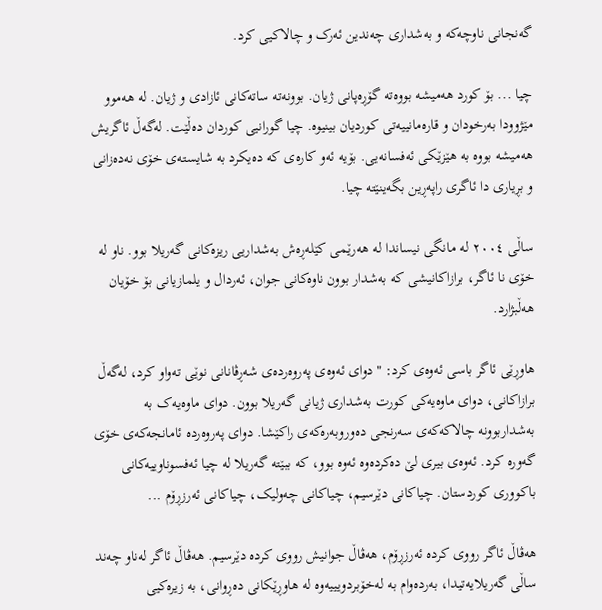گەنجانی ناوچەکە و بەشداری چەندین ئەرک و چالاکیی کرد.

چیا ... بۆ کورد هەمیشە بووەتە گۆڕەپانی ژیان. بوونەتە ساتەکانی ئازادی و ژیان. لە هەموو مێژوودا بەرخودان و قارەمانییەتی کوردیان بینیوە. چیا گورانیی کوردان دەڵێت. لەگەڵ ئاگریش هەمیشە بووە بە هێزێکی ئەفسانەیی. بۆیە ئەو کارەی کە دەیکرد بە شایستەی خۆی نەدەزانی و بڕیاری دا ئاگری راپەڕین بگەینێتە چیا.

ساڵی ٢٠٠٤ لە مانگی نیساندا لە هەرێمی کێلەڕەش بەشداریی ریزەکانی گەریلا بوو. ناو لە خۆی نا ئاگر، برازاکانیشی کە بەشدار بوون ناوەکانی جوان، ئەردال و یلمازیانی بۆ خۆیان هەڵبژارد.

هاوڕێی ئاگر باسی ئەوەی کرد: "دوای ئەوەی پەروەردەی شەڕڤانانی نوێی تەواو کرد، لەگەڵ برازاکانی، دوای ماوەیەکی کورت بەشداری ژیانی گەریلا بوون. دوای ماوەیەک بە بەشداربوونە چالاکەکەی سەرنجی دەوروبەرەکەی راکێشا. دوای پەروەردە ئامانجەکەی خۆی گەورە کرد. ئەوەی بیری لێ دەکردەوە ئەوە بوو، کە ببێتە گەریلا لە چیا ئەفسوناوییەکانی باکووری کوردستان. چیاکانی دێرسیم، چیاکانی چەولیک، چیاکانی ئەرزڕۆم ...

هەڤاڵ ئاگر رووی کردە ئەرزڕۆم، هەڤاڵ جوانیش رووی کردە دێرسیم. هەڤاڵ ئاگر لەناو چەند ساڵی گەریلایەتیدا، بەردەوام بە لەخۆبردویییەوە لە هاوڕێکانی دەڕوانی، بە زیرەکیی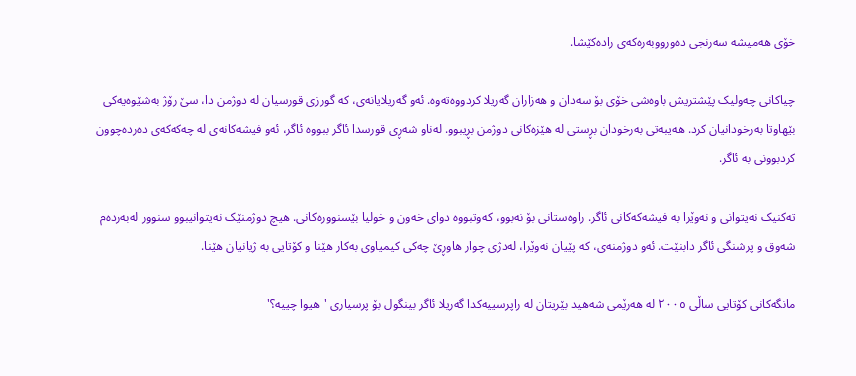خۆی هەمیشە سەرنجی دەورووبەرەکەی رادەکێشا.

چیاکانی چەولیک پێشتریش باوەشی خۆی بۆ سەدان و هەزاران گەریلا کردووەتەوە. ئەو گەریلایانەی، کە گورزی قورسیان لە دوژمن دا، سێ رۆژ بەشێوەیەکی بێهاوتا بەرخودانیان کرد. هەیبەتی بەرخودان بڕستی لە هێزەکانی دوژمن بڕیبوو. لەناو شەڕی قورسدا ئاگر ببووە ئاگر، ئەو فیشەکانەی لە چەکەکەی دەردەچوون کردبوونی بە ئاگر.

تەکنیک نەیتوانی و نەوێرا بە فیشەکەکانی ئاگر. راوەستانی بۆ نەبوو، کەوتبووە دوای خەون و خولیا بێسنوورەکانی. هیچ دوژمنێک نەیتوانیبوو سنوور لەبەردەم شەوق و پرشنگی ئاگر دابنێت. ئەو دوژمنەی، کە پێیان نەوێرا، لەدژی چوار هاوڕێ چەکی کیمیاوی بەکار هێنا و کۆتایی بە ژیانیان هێنا.

مانگەکانی کۆتایی ساڵی ٢٠٠٥ لە هەرێمی شەهید بێریتان لە راپرسییەکدا گەریلا ئاگر بینگول بۆ پرسیاری 'هیوا چییە؟'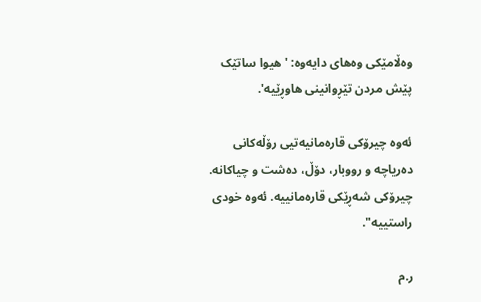وەڵامێکی وەهای دایەوە: 'هیوا ساتێک پێش مردن تێڕوانینی هاوڕێیە'.

ئەوە چیرۆکی قارەمانیەتیی رۆڵەکانی دەریاچە و رووبار، دۆڵ، دەشت و چیاکانە. چیرۆکی شەڕێکی قارەمانییە. ئەوە خودی راستییە".

ر.م